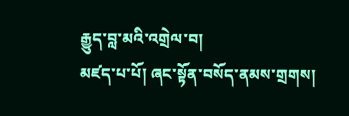རྒྱུད་བླ་མའི་འགྲེལ་བ།
མཛད་པ་པོ། ཞང་སྟོན་བསོད་ནམས་གྲགས།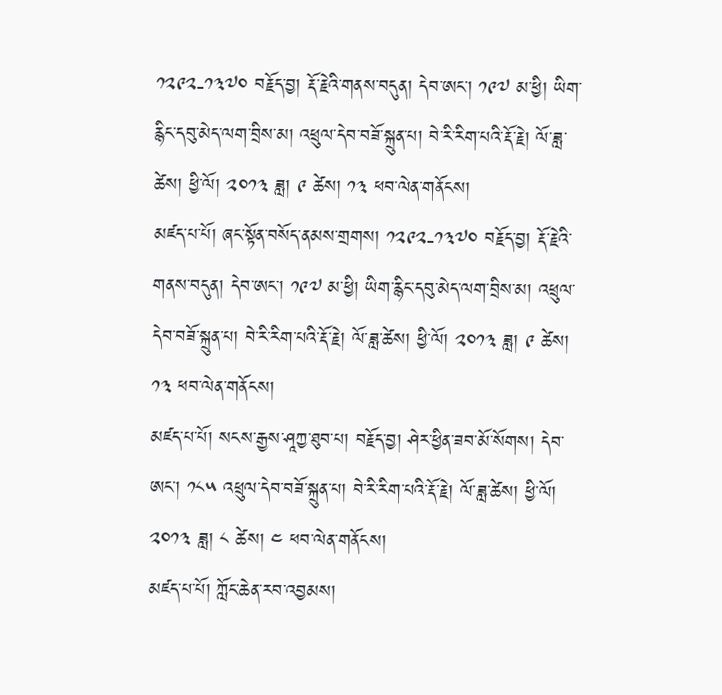༡༢༩༢-༡༣༧༠ བརྗོད་བྱ། རྡོ་རྗེའི་གནས་བདུན། དེབ་ཨང་། ༡༩༧ མ་ཕྱི། ཡིག་རྙིང་དབུ་མེད་ལག་བྲིས་མ། འཕྲུལ་དེབ་བཟོ་སྐྲུན་པ། བེ་རི་རིག་པའི་རྡོ་རྗེ། ལོ་ཟླ་ཚེས། ཕྱི་ལོ། ༢༠༡༣ ཟླ། ༩ ཚེས། ༡༣ ཕབ་ལེན་གནོངས།
མཛད་པ་པོ། ཞང་སྟོན་བསོད་ནམས་གྲགས། ༡༢༩༢-༡༣༧༠ བརྗོད་བྱ། རྡོ་རྗེའི་གནས་བདུན། དེབ་ཨང་། ༡༩༧ མ་ཕྱི། ཡིག་རྙིང་དབུ་མེད་ལག་བྲིས་མ། འཕྲུལ་དེབ་བཟོ་སྐྲུན་པ། བེ་རི་རིག་པའི་རྡོ་རྗེ། ལོ་ཟླ་ཚེས། ཕྱི་ལོ། ༢༠༡༣ ཟླ། ༩ ཚེས། ༡༣ ཕབ་ལེན་གནོངས།
མཛད་པ་པོ། སངས་རྒྱས་ཤཱཀྱ་ཐུབ་པ། བརྗོད་བྱ། ཤེར་ཕྱིན་ཟབ་མོ་སོགས། དེབ་ཨང་། ༡༨༥ འཕྲུལ་དེབ་བཟོ་སྐྲུན་པ། བེ་རི་རིག་པའི་རྡོ་རྗེ། ལོ་ཟླ་ཚེས། ཕྱི་ལོ། ༢༠༡༣ ཟླ། ༨ ཚེས། ༤ ཕབ་ལེན་གནོངས།
མཛད་པ་པོ། ཀློང་ཆེན་རབ་འབྱམས།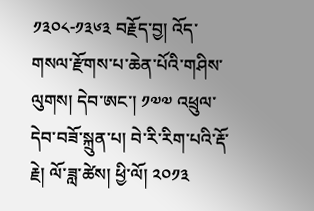༡༣༠༨-༡༣༦༣ བརྗོད་བྱ། འོད་གསལ་རྫོགས་པ་ཆེན་པོའི་གཤིས་ལུགས། དེབ་ཨང་། ༡༧༧ འཕྲུལ་དེབ་བཟོ་སྐྲུན་པ། བེ་རི་རིག་པའི་རྡོ་རྗེ། ལོ་ཟླ་ཚེས། ཕྱི་ལོ། ༢༠༡༣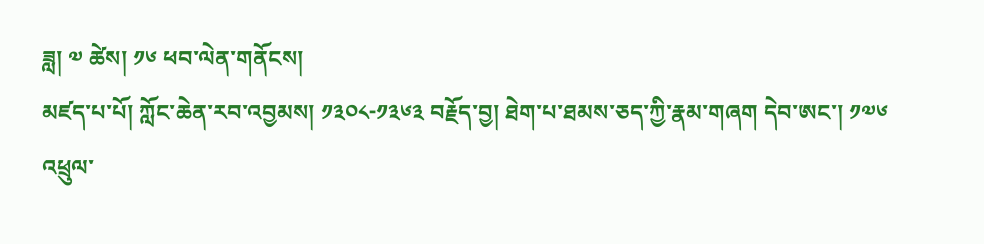ཟླ། ༧ ཚེས། ༡༦ ཕབ་ལེན་གནོངས།
མཛད་པ་པོ། ཀློང་ཆེན་རབ་འབྱམས། ༡༣༠༨-༡༣༦༣ བརྗོད་བྱ། ཐེག་པ་ཐམས་ཅད་ཀྱི་རྣམ་གཞག དེབ་ཨང་། ༡༧༦ འཕྲུལ་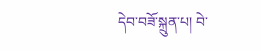དེབ་བཟོ་སྐྲུན་པ། བེ་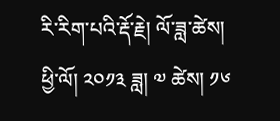རི་རིག་པའི་རྡོ་རྗེ། ལོ་ཟླ་ཚེས། ཕྱི་ལོ། ༢༠༡༣ ཟླ། ༧ ཚེས། ༡༦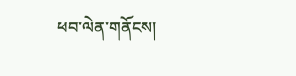ཕབ་ལེན་གནོངས།